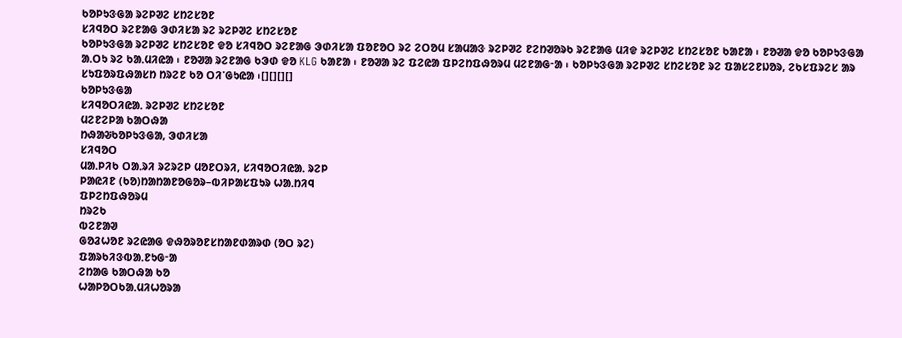ᱠᱚᱞᱩᱝᱜᱟ ᱨᱮᱞᱣᱮ ᱥᱴᱮᱥᱚᱱ
ᱥᱤᱧᱚᱛ ᱨᱮᱱᱟᱜ ᱳᱰᱤᱥᱟ ᱨᱮ ᱨᱮᱞᱣᱮ ᱥᱴᱮᱥᱚᱱ
ᱠᱚᱞᱩᱝᱜᱟ ᱨᱮᱞᱣᱮ ᱥᱴᱮᱥᱚᱱ ᱫᱚ ᱥᱤᱧᱚᱛ ᱨᱮᱱᱟᱜ ᱳᱰᱤᱥᱟ ᱯᱚᱱᱚᱛ ᱨᱮ ᱮᱛᱚᱢ ᱥᱟᱢᱟᱝ ᱨᱮᱞᱣᱮ ᱱᱮᱴᱣᱚᱨᱠ ᱨᱮᱱᱟᱜ ᱢᱤᱫ ᱨᱮᱞᱣᱮ ᱥᱴᱮᱥᱚᱱ ᱠᱟᱱᱟ ᱾ ᱱᱚᱣᱟ ᱫᱚ ᱠᱚᱞᱩᱝᱜᱟ ᱟᱹᱛᱩ ᱨᱮ ᱠᱟᱹᱢᱤᱭᱟ ᱾ ᱱᱚᱣᱟ ᱨᱮᱱᱟᱜ ᱠᱳᱰ ᱫᱚ KLG ᱠᱟᱱᱟ ᱾ ᱱᱚᱣᱟ ᱨᱮ ᱯᱮᱭᱟ ᱯᱞᱮᱴᱯᱷᱚᱨᱢ ᱢᱮᱱᱟᱜᱼᱟ ᱾ ᱠᱚᱞᱩᱝᱜᱟ ᱨᱮᱞᱣᱮ ᱥᱴᱮᱥᱚᱱ ᱨᱮ ᱯᱟᱥᱮᱱᱡᱚᱨ, ᱮᱠᱥᱯᱨᱮᱥ ᱟᱨ ᱥᱩᱯᱚᱨᱯᱷᱟᱥᱴ ᱴᱨᱮᱱ ᱠᱚ ᱛᱤᱸᱜᱩᱭᱟ ᱾[][][][]
ᱠᱚᱞᱩᱝᱜᱟ
ᱥᱤᱧᱚᱛᱤᱭᱟᱹ ᱨᱮᱞᱣᱮ ᱥᱴᱮᱥᱚᱱ
ᱢᱮᱱᱮᱞᱟ ᱠᱟᱛᱷᱟ
ᱴᱷᱟᱶᱠᱚᱞᱩᱝᱜᱟ, ᱳᱰᱤᱥᱟ
ᱥᱤᱧᱚᱛ
ᱢᱟᱹᱞᱤᱠ ᱛᱟᱹᱨᱤ ᱨᱮᱨᱮᱞ ᱢᱚᱱᱛᱨᱤ, ᱥᱤᱧᱚᱛᱤᱭᱟᱹ ᱨᱮᱞ
ᱞᱟᱭᱤᱱ (ᱠᱚ)ᱴᱟᱴᱟᱱᱚᱜᱚᱨ–ᱵᱤᱞᱟᱥᱯᱩᱨ ᱦᱟᱹᱴᱤᱧ
ᱯᱞᱮᱴᱯᱷᱚᱨᱢ
ᱴᱨᱮᱠ
ᱵᱮᱱᱟᱣ
ᱜᱚᱲᱦᱚᱱ ᱨᱮᱭᱟᱜ ᱫᱷᱚᱨᱚᱱᱥᱴᱟᱱᱰᱟᱨᱰ (ᱚᱛ ᱨᱮ)
ᱯᱟᱨᱠᱤᱝᱵᱟᱹᱱᱩᱜᱼᱟ
ᱮᱴᱟᱜ ᱠᱟᱛᱷᱟ ᱠᱚ
ᱦᱟᱞᱚᱛᱠᱟᱹᱢᱤᱦᱚᱨᱟ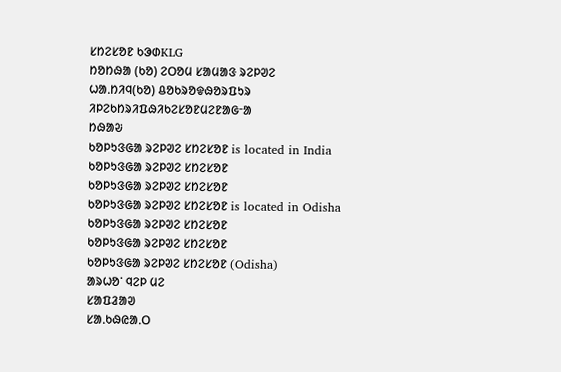ᱥᱴᱮᱥᱚᱱ ᱠᱳᱰKLG
ᱴᱚᱴᱷᱟ (ᱠᱚ) ᱮᱛᱚᱢ ᱥᱟᱢᱟᱝ ᱨᱮᱞᱣᱮ
ᱦᱟᱹᱴᱤᱧ(ᱠᱚ) ᱪᱚᱠᱨᱚᱫᱷᱚᱨᱯᱩᱨ
ᱤᱞᱮᱠᱴᱨᱤᱯᱷᱤᱠᱮᱥᱚᱱᱢᱮᱱᱟᱜᱼᱟ
ᱴᱷᱟᱶ
ᱠᱚᱞᱩᱝᱜᱟ ᱨᱮᱞᱣᱮ ᱥᱴᱮᱥᱚᱱ is located in India
ᱠᱚᱞᱩᱝᱜᱟ ᱨᱮᱞᱣᱮ ᱥᱴᱮᱥᱚᱱ
ᱠᱚᱞᱩᱝᱜᱟ ᱨᱮᱞᱣᱮ ᱥᱴᱮᱥᱚᱱ
ᱠᱚᱞᱩᱝᱜᱟ ᱨᱮᱞᱣᱮ ᱥᱴᱮᱥᱚᱱ is located in Odisha
ᱠᱚᱞᱩᱝᱜᱟ ᱨᱮᱞᱣᱮ ᱥᱴᱮᱥᱚᱱ
ᱠᱚᱞᱩᱝᱜᱟ ᱨᱮᱞᱣᱮ ᱥᱴᱮᱥᱚᱱ
ᱠᱚᱞᱩᱝᱜᱟ ᱨᱮᱞᱣᱮ ᱥᱴᱮᱥᱚᱱ (Odisha)
ᱟᱨᱦᱚᱸ ᱧᱮᱞ ᱢᱮ
ᱥᱟᱯᱲᱟᱣ
ᱥᱟᱹᱠᱷᱭᱟᱹᱛ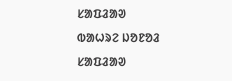ᱥᱟᱯᱲᱟᱣ
ᱵᱟᱦᱨᱮ ᱡᱚᱱᱚᱲ
ᱥᱟᱯᱲᱟᱣ